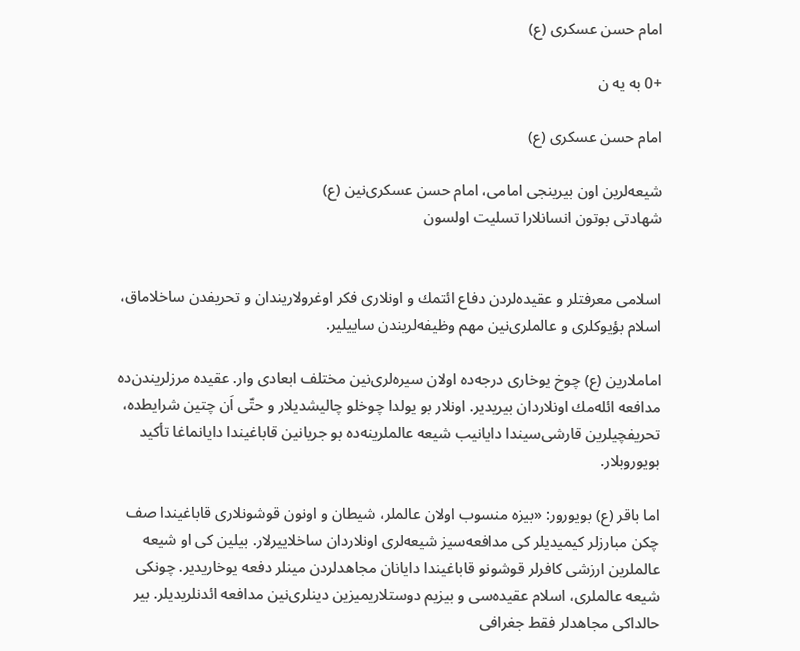امام حسن عسكری (ع)

+0 به یه ن

امام حسن عسكری (ع)

شیعه‌لرین اون بیرینجی امامی، امام حسن عسكری‌نین (ع)
شهادتی بوتون انسانلارا تسلیت اولسون


اسلامی معرفتلر و عقیده‌لردن دفاع ائتمك و اونلاری فكر اوغرولاریندان و تحریفدن ساخلاماق، اسلام بؤیوكلری و عالملری‌نین مهم وظیفه‌لریندن ساییلیر.

اماملارین (ع) چوخ یوخاری درجه‌ده اولان سیره‌لری‌نین مختلف ابعادی وار. عقیده مرزلریندن‌ده مدافعه ائله‌مك اونلاردان بیریدیر. اونلار بو یولدا چوخلو چالیشدیلار و حتّی اَن چتین شرایطده، تحریفچیلرین قارشی‌سیندا دایانیب شیعه‌ عالملرینه‌ده بو جریانین قاباغیندا دایانماغا تأكید بویوروبلار.

اما باقر (ع) بویورور: «بیزه منسوب اولان عالملر، شیطان و اونون قوشونلاری قاباغیندا صف چكن مبارزلر كیمیدیلر كی مدافعه‌سیز شیعه‌لری اونلاردان ساخلاییرلار. بیلین كی او شیعه عالملرین ارزشی كافرلر قوشونو قاباغیندا دایانان مجاهدلردن مینلر دفعه یوخاریدیر. چونكی شیعه عالملری، اسلام عقیده‌سی و بیزیم دوستلاریمیزین دینلری‌نین مدافعه ائدنلریدیلر. بیر حالداكی مجاهدلر فقط جغرافی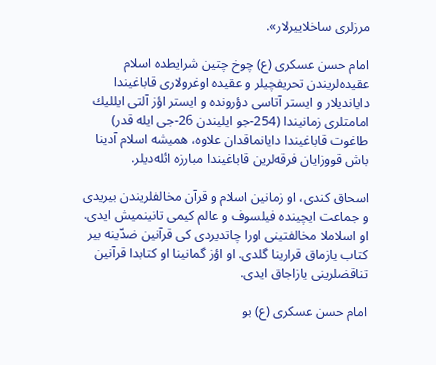مرزلری ساخلاییرلار».

امام حسن عسكری (ع) چوخ چتین شرایطده اسلام عقیده‌لریندن تحریفچیلر و عقیده اوغرولاری قاباغیندا دایاندیلار و ایستر آتاسی دؤرونده و ایستر اؤز آلتی ایللیك امامتلری زمانیندا (254-جو ایلیندن 26-جی ایله قدر) طاغوت قاباغیندا دایانماقدان علاوه، همیشه اسلام آدینا باش قووزایان فرقه‌لرین قاباغیندا مبارزه ائله‌دیلر.

اسحاق كندی، او زمانین اسلام و قرآن مخالفلریندن بیریدی و جماعت ایچینده فیلسوف و عالم كیمی تانینمیش ایدی. او اسلاملا مخالفتینی اورا چاتدیردی كی قرآنین ضدّینه بیر كتاب یازماق قرارینا گلدی. او اؤز گمانینا او كتابدا قرآنین تناقضلرینی یازاجاق ایدی.

امام حسن عسكری (ع) بو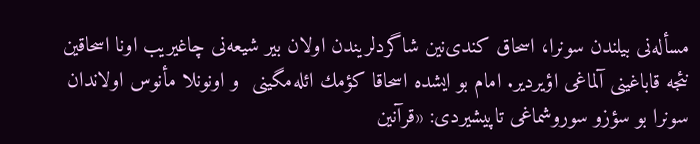مسأله‌نی بیلندن سونرا، اسحاق كندی‌نین شاگردلریندن اولان بیر شیعه‌نی چاغیریب اونا اسحاقین نئجه قاباغینی آلماغی اؤیردیر. امام بو ایشده اسحاقا كؤمك ائله‌مگینی  و اونونلا مأنوس اولاندان سونرا بو سؤزو سوروشماغی تاپیشیردی: «قرآنین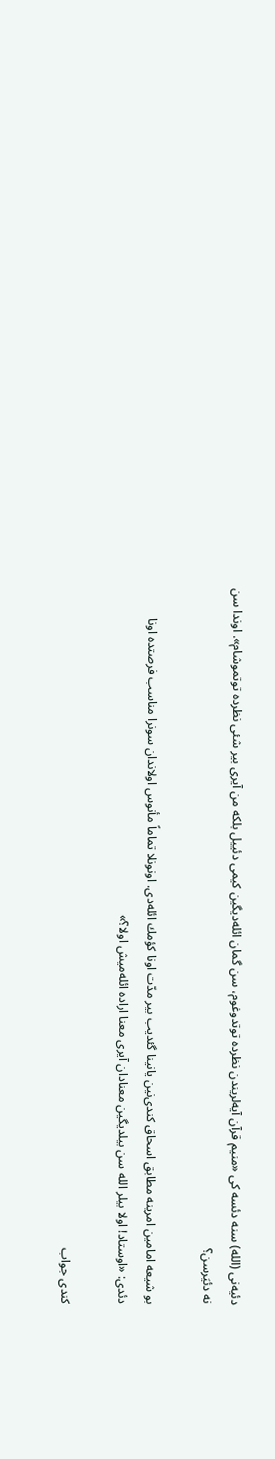دئیه‌نی (الله) سنه دئسه‌ كی «منیم قرآن آیه‌لریندن نظرده توتدوغوم، سن گمان ائله‌دیگین كیمی دئییل بلكه من آیری بیر شئی نظرده توتموشام». اوندا سن نه دئیَرسن؟

بو شیعه امامین امرینه مطابق اسحاق كندی‌نین یانینا گئدیب بیر مدّت اونا كؤمك ائله‌دی. اونونلا تماماً مأنوس اولاندان سونرا مناسب فرصتده اونا دئدی: «اوستاد! اولا بیلر الله سن بیلدیگین معنادان آیری معنا اراده ائله‌میش اولا؟»

كندی جواب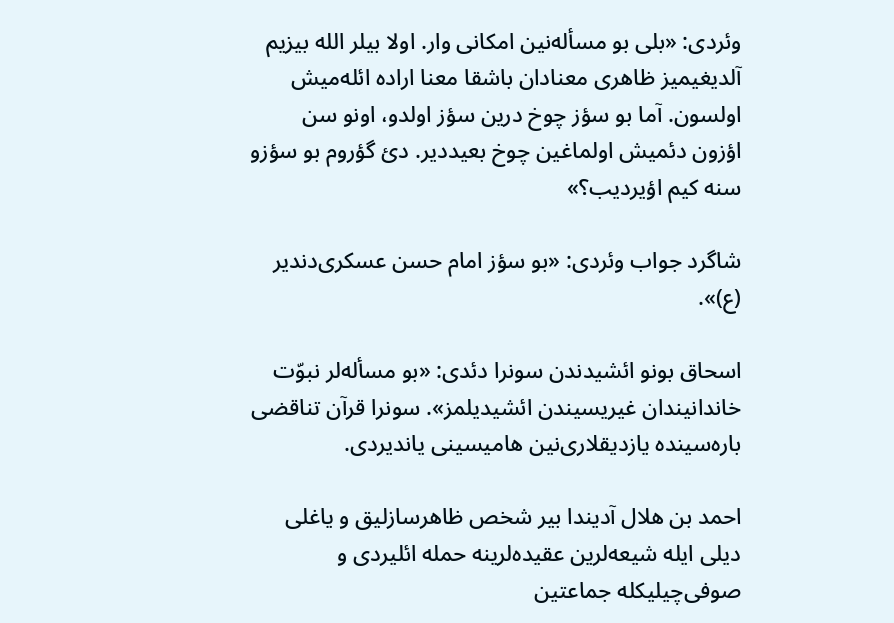وئردی: «بلی بو مسأله‌نین امكانی وار. اولا بیلر الله بیزیم آلدیغیمیز ظاهری معنادان باشقا معنا اراده ائله‌میش اولسون. آما بو سؤز چوخ درین سؤز اولدو، اونو سن اؤزون دئمیش اولماغین چوخ بعیددیر. دئ گؤروم بو سؤزو سنه كیم اؤیردیب؟»

شاگرد جواب وئردی: «بو سؤز امام حسن عسكری‌دندیر (ع)».

اسحاق بونو ائشیدندن سونرا دئدی: «بو مسأله‌لر نبوّت خاندانیندان غیریسیندن ائشیدیلمز». سونرا قرآن تناقضی باره‌سینده یازدیقلاری‌نین هامیسینی یاندیردی.

احمد بن هلال آدیندا بیر شخص ظاهرسازلیق و یاغلی دیلی ایله شیعه‌لرین عقیده‌لرینه حمله ائلیردی و صوفی‌چیلیكله جماعتین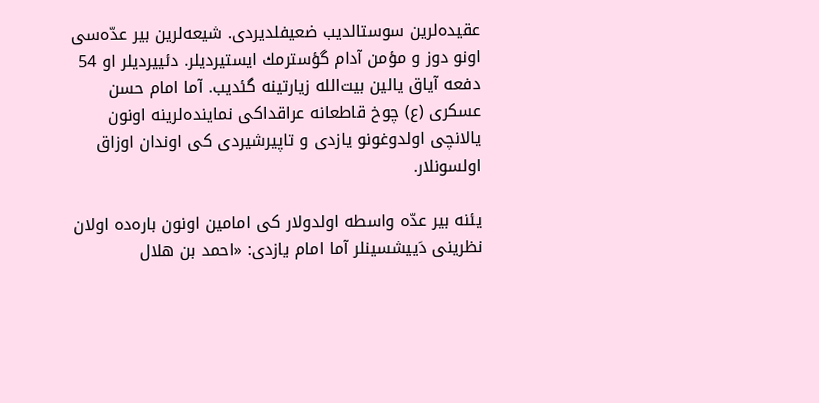عقیده‌لرین سوستالدیب ضعیفلدیردی. شیعه‌لرین بیر عدّه‌سی اونو دوز و مؤمن آدام گؤسترمك ایستیردیلر. دئییردیلر او 54 دفعه آیاق یالین بیت‌الله زیارتینه گئدیب. آما امام حسن عسكری (ع) چوخ قاطعانه عراقداكی نماینده‌لرینه اونون یالانچی اولدوغونو یازدی و تاپیرشیردی كی اوندان اوزاق اولسونلار.

یئنه بیر عدّه واسطه اولدولار كی امامین اونون باره‌ده اولان نظرینی دَییشسینلر آما امام یازدی: «احمد بن هلال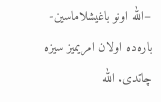–الله اونو باغیشلاماسین- باره‌ده اولان امریمیز سیزه چاتدی. الله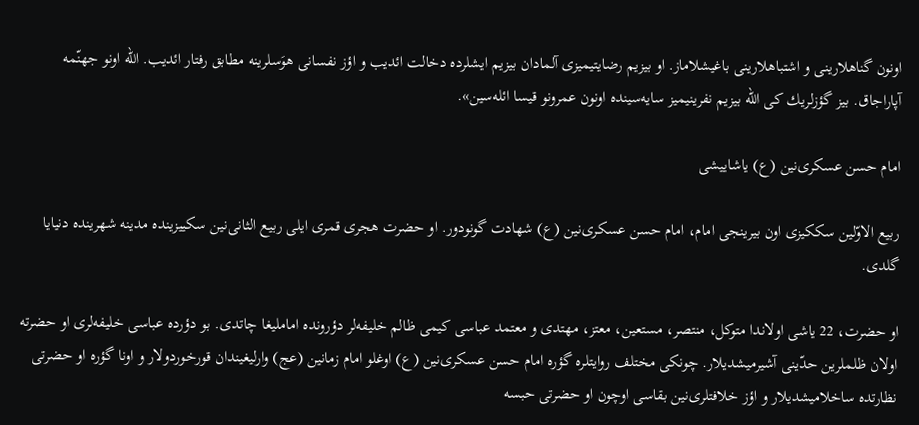اونون گناهلارینی و اشتباهلارینی باغیشلاماز. او بیزیم رضایتیمیزی آلمادان بیزیم ایشلرده دخالت ائدیب و اؤز نفسانی هوَسلرینه مطابق رفتار ائدیب. الله اونو جهنّمه آپاراجاق. بیز گؤزلریك كی الله بیزیم نفرینیمیز سایه‌سینده اونون عمرونو قیسا ائله‌سین».

امام حسن عسكری‌نین (ع) یاشاییشی

ربیع الاوّلین سككیزی اون بیرینجی امام، امام حسن عسكری‌نین (ع) شهادت گونودور. او حضرت هجری قمری ایلی‌ ربیع الثانی‌نین سكییزینده مدینه شهرینده دنیایا گلدی.

او حضرت، 22 یاشی اولاندا متوكل، منتصر، مستعین، معتز، مهتدی و معتمد عباسی كیمی ظالم خلیفه‌لر دؤرونده اماملیغا چاتدی. بو دؤرده عباسی خلیفه‌لری او حضرته اولان ظلملرین حدّینی آشیرمیشدیلار. چونكی مختلف روایتلره گؤره امام حسن عسكری‌نین (ع) اوغلو امام زمانین (عج) وارلیغیندان قورخوردولار و اونا گؤره او حضرتی نظارتده ساخلامیشدیلار و اؤز خلافتلری‌نین بقاسی اوچون او حضرتی حبسه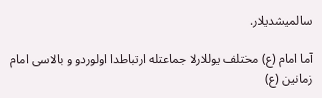سالمیشدیلار.

آما امام (ع) مختلف یوللارلا جماعتله ارتباطدا اولوردو و بالاسی امام زمانین (ع)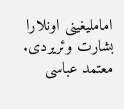اماملیغینی اونلارا بشارت وئریردی. معتمد عباسی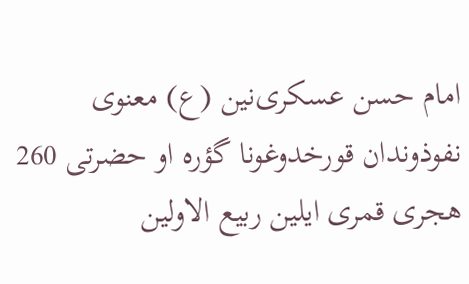امام حسن عسكری‌نین (ع) معنوی نفوذوندان قورخدوغونا گؤره او حضرتی 260 هجری قمری ایلین ربیع الاولین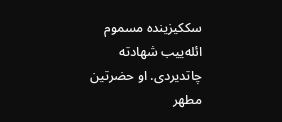سككیزینده مسموم ائله‌ییب شهادته چاتدیردی. او حضرتین مطهر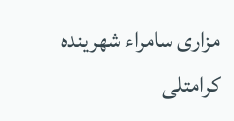مزاری سامراء شهرینده كرامتلی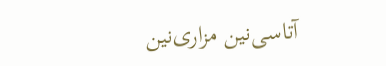آتاسی‌نین مزاری‌نین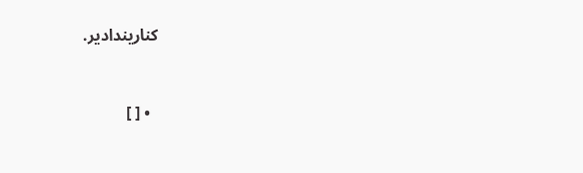كناریندادیر.



  • [ ]